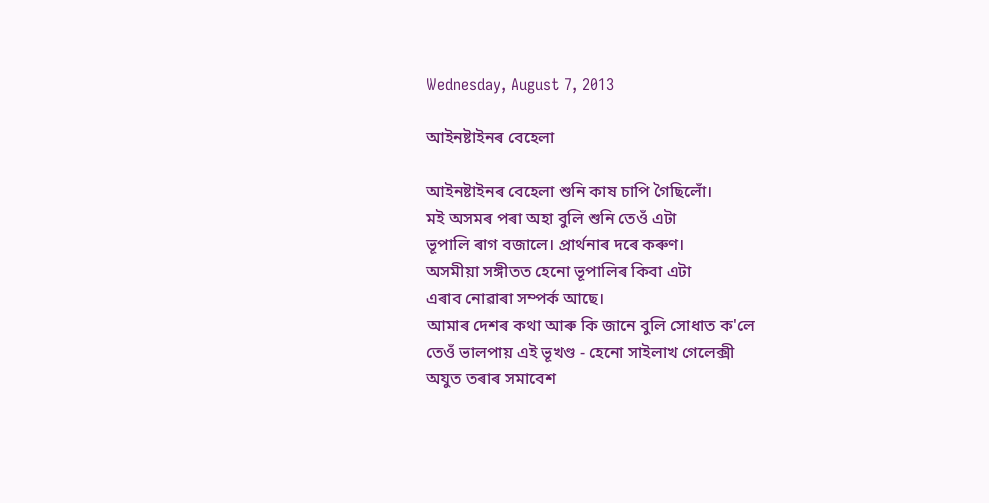Wednesday, August 7, 2013

আইনষ্টাইনৰ বেহেলা

আইনষ্টাইনৰ বেহেলা শুনি কাষ চাপি গৈছিলোঁ।
মই অসমৰ পৰা অহা বুলি শুনি তেওঁ এটা
ভূপালি ৰাগ বজালে। প্ৰাৰ্থনাৰ দৰে কৰুণ।
অসমীয়া সঙ্গীতত হেনো ভূপালিৰ কিবা এটা
এৰাব নোৱাৰা সম্পৰ্ক আছে।
আমাৰ দেশৰ কথা আৰু কি জানে বুলি সোধাত ক'লে
তেওঁ ভালপায় এই ভূখণ্ড - হেনো সাইলাখ গেলেক্সী
অযুত তৰাৰ সমাবেশ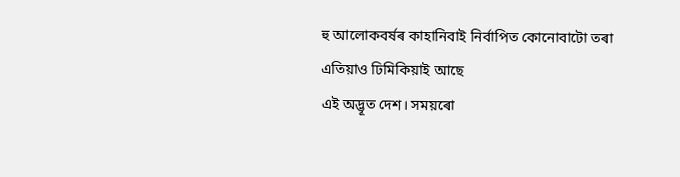হু আলোকবৰ্ষৰ কাহানিবাই নিৰ্বাপিত কোনোবাটো তৰা
এতিয়াও ঢিমিকিয়াই আছে
এই অদ্ভূত দেশ। সময়ৰো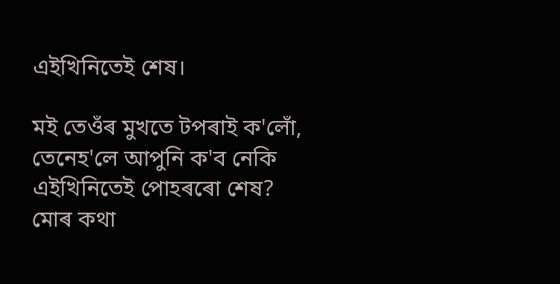এইখিনিতেই শেষ।

মই তেওঁৰ মুখতে টপৰাই ক'লোঁ, তেনেহ'লে আপুনি ক'ব নেকি
এইখিনিতেই পোহৰৰো শেষ?
মোৰ কথা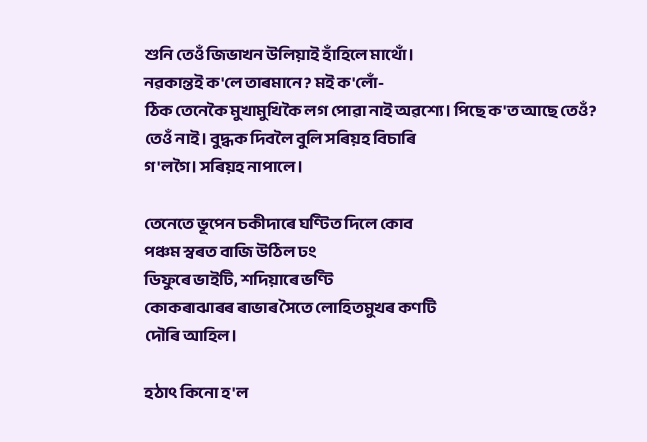শুনি তেওঁ জিভাখন উলিয়াই হাঁহিলে মাথোঁ।
নৱকান্তই ক'লে তাৰমানে? মই ক'লোঁ-
ঠিক তেনেকৈ মুখামুখিকৈ লগ পোৱা নাই অৱশ্যে। পিছে ক'ত আছে তেওঁ?
তেওঁ নাই। বুদ্ধক দিবলৈ বুলি সৰিয়হ বিচাৰি
গ'লগৈ। সৰিয়হ নাপালে।

তেনেতে ভূপেন চকীদাৰে ঘণ্টিত দিলে কোব
পঞ্চম স্বৰত বাজি উঠিল ঢং
ডিফুৰে ভাইটি, শদিয়াৰে ভণ্টি
কোকৰাঝাৰৰ ৰাভাৰ সৈতে লোহিতমুখৰ কণটি
দৌৰি আহিল।

হঠাৎ কিনো হ'ল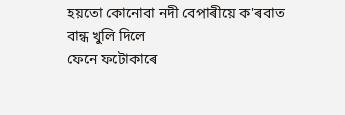হয়তো কোনোবা নদী বেপাৰীয়ে ক'ৰবাত
বান্ধ খুলি দিলে
ফেনে ফটোকাৰে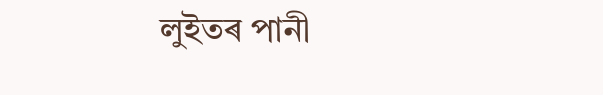লুইতৰ পানী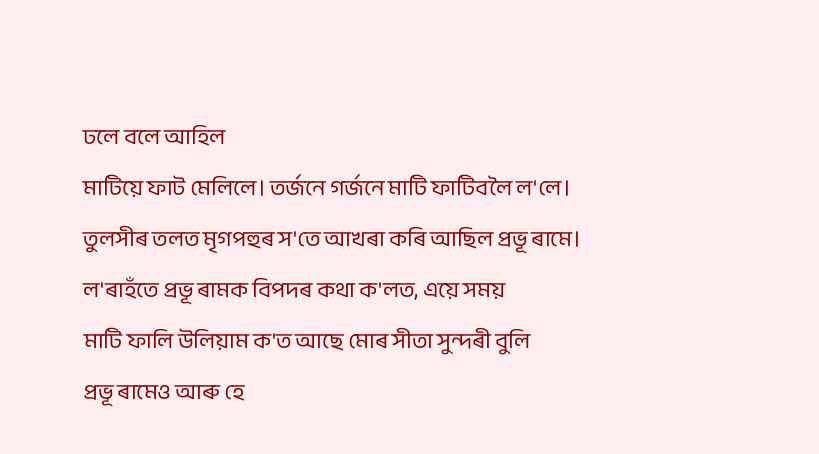ঢলে বলে আহিল
মাটিয়ে ফাট মেলিলে। তৰ্জনে গৰ্জনে মাটি ফাটিবলৈ ল'লে।
তুলসীৰ তলত মৃগপহুৰ স'তে আখৰা কৰি আছিল প্ৰভূ ৰামে।
ল'ৰাহঁতে প্ৰভূ ৰামক বিপদৰ কথা ক'লত, এয়ে সময়
মাটি ফালি উলিয়াম ক'ত আছে মোৰ সীতা সুন্দৰী বুলি
প্ৰভূ ৰামেও আৰু হে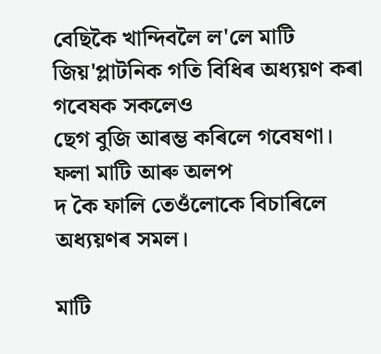বেছিকৈ খান্দিবলৈ ল'লে মাটি
জিয়'প্লাটনিক গতি বিধিৰ অধ্যয়ণ কৰা গবেষক সকলেও
ছেগ বুজি আৰম্ভ কৰিলে গবেষণা। ফলা মাটি আৰু অলপ
দ কৈ ফালি তেওঁলোকে বিচাৰিলে
অধ্যয়ণৰ সমল।

মাটি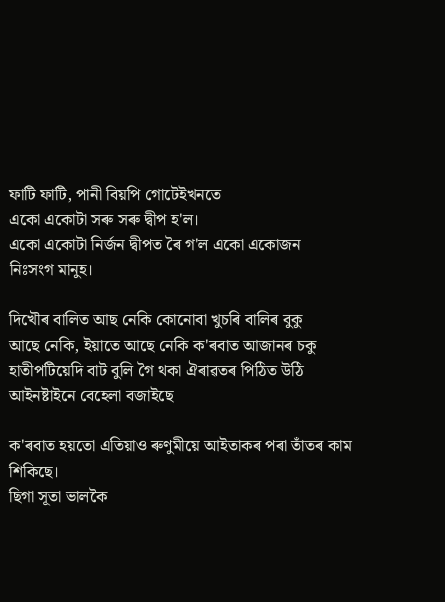ফাটি ফাটি, পানী বিয়পি গোটেইখনতে
একো একোটা সৰু সৰু দ্বীপ হ'ল।
একো একোটা নিৰ্জন দ্বীপত ৰৈ গ'ল একো একোজন
নিঃসংগ মানুহ।

দিখৌৰ বালিত আছ নেকি কোনোবা খুচৰি বালিৰ বুকু
আছে নেকি, ইয়াতে আছে নেকি ক'ৰবাত আজানৰ চকু
হাতীপটিয়েদি বাট বুলি গৈ থকা ঐৰাৱতৰ পিঠিত উঠি
আইনষ্টাইনে বেহেলা বজাইছে

ক'ৰবাত হয়তো এতিয়াও ৰুণুমীয়ে আইতাকৰ পৰা তাঁতৰ কাম শিকিছে।
ছিগা সূতা ভালকৈ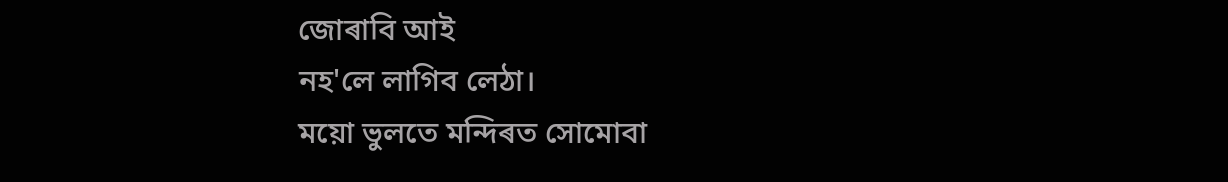জোৰাবি আই
নহ'লে লাগিব লেঠা।
ময়ো ভুলতে মন্দিৰত সোমোবা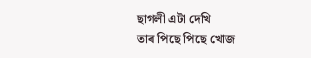ছাগলী এটা দেখি
তাৰ পিছে পিছে খোজ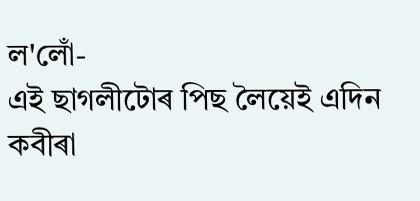ল'লোঁ-
এই ছাগলীটোৰ পিছ লৈয়েই এদিন
কবীৰা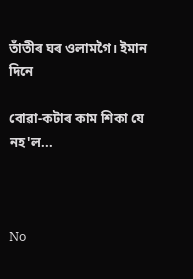তাঁতীৰ ঘৰ ওলামগৈ। ইমান দিনে

বোৱা-কটাৰ কাম শিকা যে নহ'ল...



No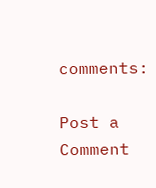comments:

Post a Comment